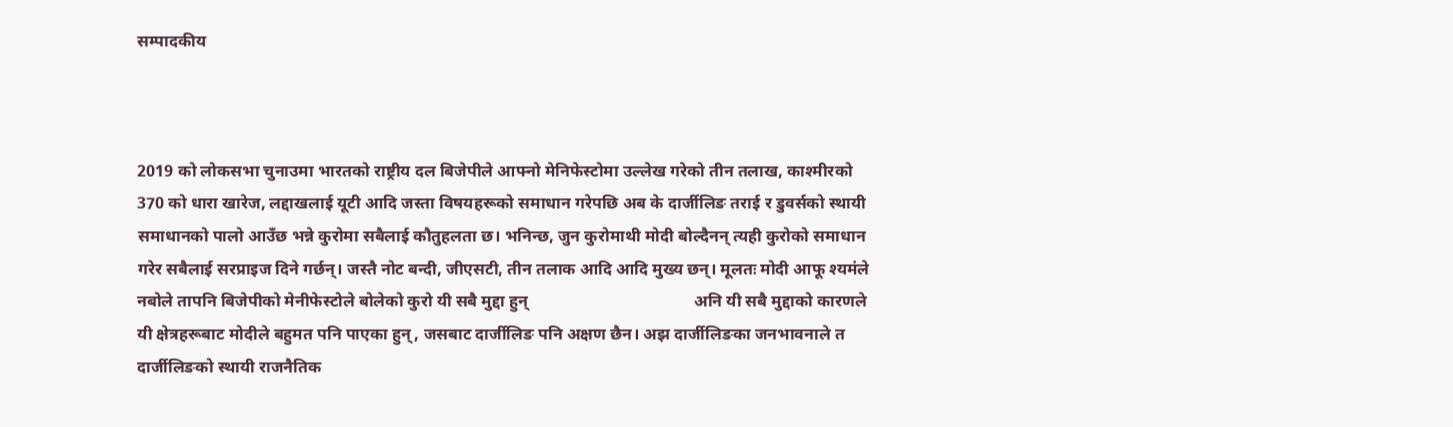सम्पादकीय



2019 को लोकसभा चुनाउमा भारतको राष्ट्रीय दल बिजेपीले आफ्नो मेनिफेस्टोमा उल्लेख गरेको तीन तलाख, काश्मीरको 370 को धारा खारेज, लद्दाखलाई यूटी आदि जस्ता विषयहरूको समाधान गरेपछि अब के दार्जीलिङ तराई र डुवर्सको स्थायी समाधानको पालो आउँछ भन्ने कुरोमा सबैलाई कौतुहलता छ। भनिन्छ, जुन कुरोमाथी मोदी बोल्दैनन्‌ त्यही कुरोको समाधान गरेर सबैलाई सरप्राइज दिने गर्छन्‌। जस्तै नोट बन्दी, जीएसटी, तीन तलाक आदि आदि मुख्य छन्‌। मूलतः मोदी आफू श्यमंले नबोले तापनि बिजेपीको मेनीफेस्टोले बोलेको कुरो यी सबै मुद्दा हुन्‌                                        अनि यी सबै मुद्दाको कारणले यी क्षेत्रहरूबाट मोदीले बहुमत पनि पाएका हुन्‌, जसबाट दार्जीलिङ पनि अक्षण छैन। अझ दार्जीलिङका जनभावनाले त दार्जीलिङको स्थायी राजनैतिक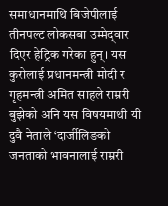समाधानमाथि बिजेपीलाई तीनपल्ट लोकसबा उम्मेद्‌वार दिएर हेट्रिक गरेका हुन्‌। यस कुरोलाई प्रधानमन्त्री मोदी र गृहमन्त्री अमित साहले राम्ररी बुझेको अनि यस विषयमाथी यी दुवै नेताले ‘दार्जीलिङको जनताको भावनालाई राम्ररी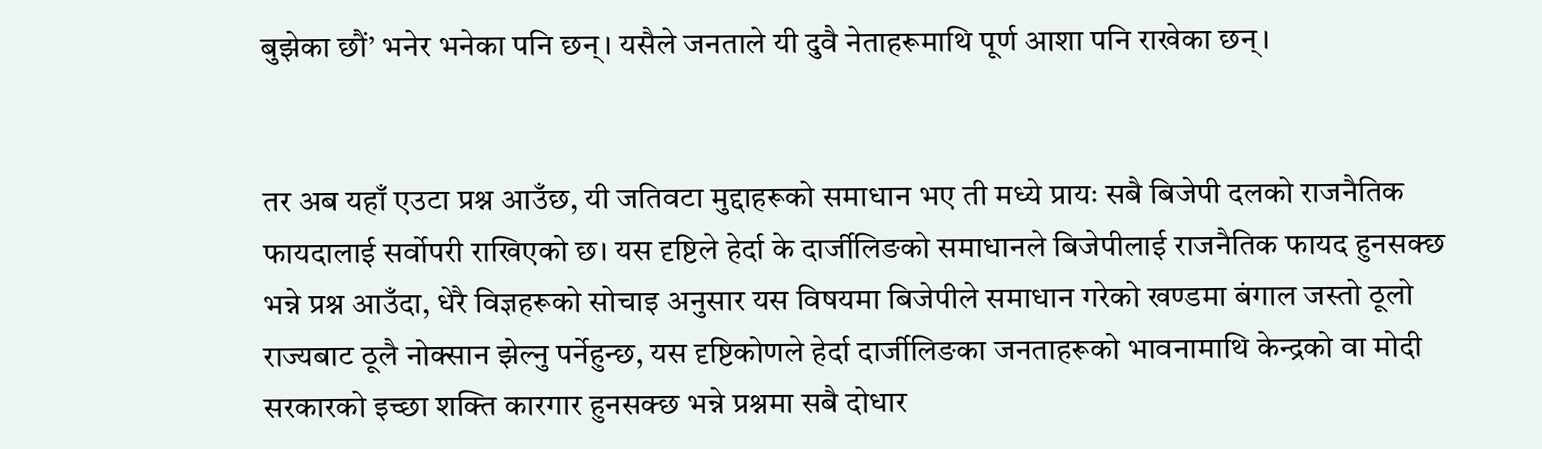बुझेका छौं’ भनेर भनेका पनि छन्‌। यसैले जनताले यी दुवै नेताहरूमाथि पूर्ण आशा पनि राखेका छन्‌।


तर अब यहाँ एउटा प्रश्न आउँछ, यी जतिवटा मुद्दाहरूको समाधान भए ती मध्ये प्रायः सबै बिजेपी दलको राजनैतिक फायदालाई सर्वोपरी राखिएको छ। यस दृष्टिले हेर्दा के दार्जीलिङको समाधानले बिजेपीलाई राजनैतिक फायद हुनसक्छ भन्ने प्रश्न आउँदा, धेरै विज्ञहरूको सोचाइ अनुसार यस विषयमा बिजेपीले समाधान गरेको खण्डमा बंगाल जस्तो ठूलो राज्यबाट ठूलै नोक्सान झेल्नु पर्नेहुन्छ, यस दृष्टिकोणले हेर्दा दार्जीलिङका जनताहरूको भावनामाथि केन्द्रको वा मोदी सरकारको इच्छा शक्ति कारगार हुनसक्छ भन्ने प्रश्नमा सबै दोधार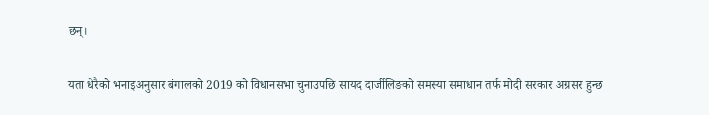छन्‌।


यता धेरैको भनाइअनुसार बंगालको 2019 को विधानसभा चुनाउपछि सायद दार्जीलिङको समस्या समाधान तर्फ मोदी सरकार अग्रसर हुन्छ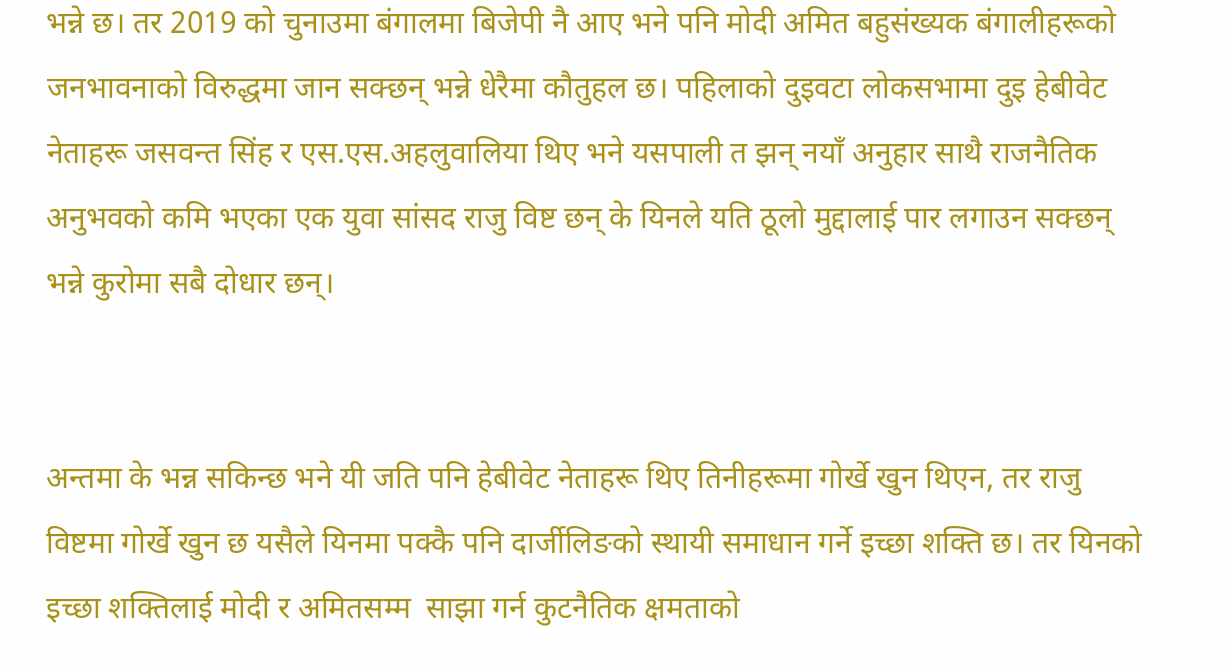भन्ने छ। तर 2019 को चुनाउमा बंगालमा बिजेपी नै आए भने पनि मोदी अमित बहुसंख्यक बंगालीहरूको जनभावनाको विरुद्धमा जान सक्छन्‌ भन्ने धेरैमा कौतुहल छ। पहिलाको दुइवटा लोकसभामा दुइ हेबीवेट नेताहरू जसवन्त सिंह र एस.एस.अहलुवालिया थिए भने यसपाली त झन्‌ नयाँ अनुहार साथै राजनैतिक अनुभवको कमि भएका एक युवा सांसद राजु विष्ट छन्‌ के यिनले यति ठूलो मुद्दालाई पार लगाउन सक्छन्‌ भन्ने कुरोमा सबै दोधार छन्‌।


अन्तमा के भन्न सकिन्छ भने यी जति पनि हेबीवेट नेताहरू थिए तिनीहरूमा गोर्खे खुन थिएन, तर राजु विष्टमा गोर्खे खुन छ यसैले यिनमा पक्कै पनि दार्जीलिङको स्थायी समाधान गर्ने इच्छा शक्ति छ। तर यिनको इच्छा शक्तिलाई मोदी र अमितसम्म  साझा गर्न कुटनैतिक क्षमताको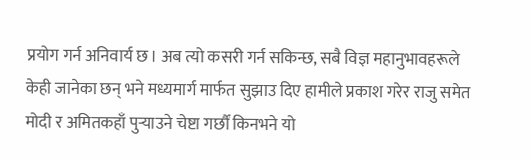प्रयोग गर्न अनिवार्य छ। अब त्यो कसरी गर्न सकिन्छ, सबै विज्ञ महानुभावहरूले केही जानेका छन्‌ भने मध्यमार्ग मार्फत सुझाउ दिए हामीले प्रकाश गरेर राजु समेत मोदी र अमितकहाँ पुऱ्याउने चेष्टा गर्छौं किनभने यो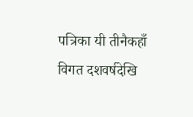पत्रिका यी तीनैकहाँ विगत दशवर्षदेखि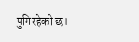पुगिरहेको छ।